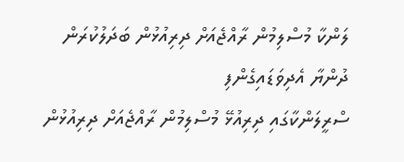ލަންކާ މުސްލިމުން ރާއްޖެއަށް ދިރިއުޅުން ބަދަލުކުރަން ދުންޔާ އެދިވަޑައިގެންފި
ސްރީލަންކާގައި ދިރިއުޅޭ މުސްލިމުން ރާއްޖެއަށް ދިރިއުޅުން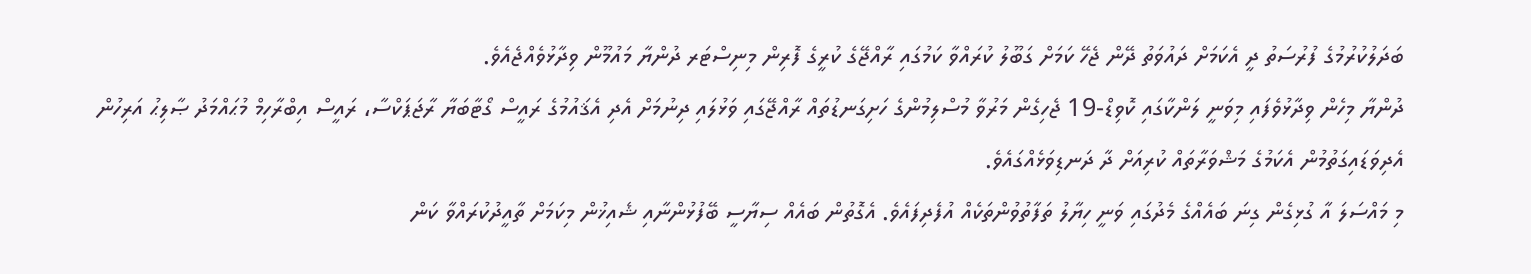ބަދަލުކުރުމުގެ ފުރުސަތު ދީ އެކަމަށް ދައުވަތު ދޭން ޖެހޭ ކަމަށް ގަބޫލު ކުރައްވާ ކަމުގައި ރާއްޖޭގެ ކުރީގެ ފޮރިން މިނިސްޓަރ ދުންޔާ މައުމޫން ވިދާޅުވެއްޖެއެވެ.
ދުންޔާ މިހެން ވިދާޅުވެފައި މިވަނީ ލަންކާގައި ކޮވިޑް-19 ޖެހިގެން މަރުވާ މުސްލިމުންގެ ހަށިގަނޑުތައް ރާއްޖޭގައި ވަޅުލައި ދިނުމަށް އެދި އެޤައުމުގެ ރައީސް ގޯޓާބަޔާ ރާޖަޕަކްސާ، ރައީސް އިބްރާހިމް މުޙައްމަދު ޞާލިޙު އަރިހުން އެދިވަޑައިގަތުމުން އެކަމުގެ މަޝްވަރާތައް ކުރިއަށް ދާ ދަނޑިވަޅެއްގައެވެ.
މި މައްސަލަ އާ ގުޅިގެން ގިނަ ބައެއްގެ މެދުގައި ވަނީ ހިޔާލު ތަފާތުވުންތަކެއް އުފެދިފައެވެ. އެގޮތުން ބައެއް ސިޔާސީ ބޭފުޅުންނާއި ޝެއިޚުން މިކަމަށް ތާއީދުކުރައްވާ ކަން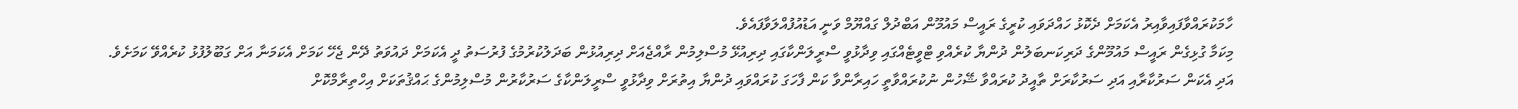ހާމަކުރައްވާފައިވާއިރު އެކަމަށް ދެކޮޅު ހައްދަވައި ކުރީގެ ރައީސް މައުމޫން އަބްދުލް ގައްޔޫމް ވަނީ އަޑުއުފުއްލަވާފައެވެ.
މިކަމާ ގުޅިގެން ރައީސް މައުމޫންގެ ދަރިކަނބަލުން ދުންޔާ ކުރެއްވި ޓްވީޓެއްގައި ވިދާޅުވީ ސްރީލަންކާގައި ދިރިއުޅޭ މުސްލިމުން ރާއްޖެއަށް ދިރިއުޅުން ބަދަލުކުރުމުގެ ފުރުސަތު ދީ އެކަމަށް ދައުވަތު ދޭން ޖެހޭ ކަމަށް އެކަމަނާ އަށް ގަބޫލުފުޅު ކުރެއްވޭ ކަމަށެވެ.
އަދި އެކަން ސަރުކާރާއި އަދި ސަރުކާރަށް ތާއީދު ކުރައްވާ ޝޭހުން ނުކުރައްވާތީ ހައިރާންވާ ކަން ފާހަގަ ކުރައްވައި ދުންޔާ އިތުރަށް ވިދާޅުވީ ސްރީލަންކާގެ ސަރުކާރުން މުސްލިމުންގެ ޙައްޤުތަކަށް އިހްތިރާމްކޮށް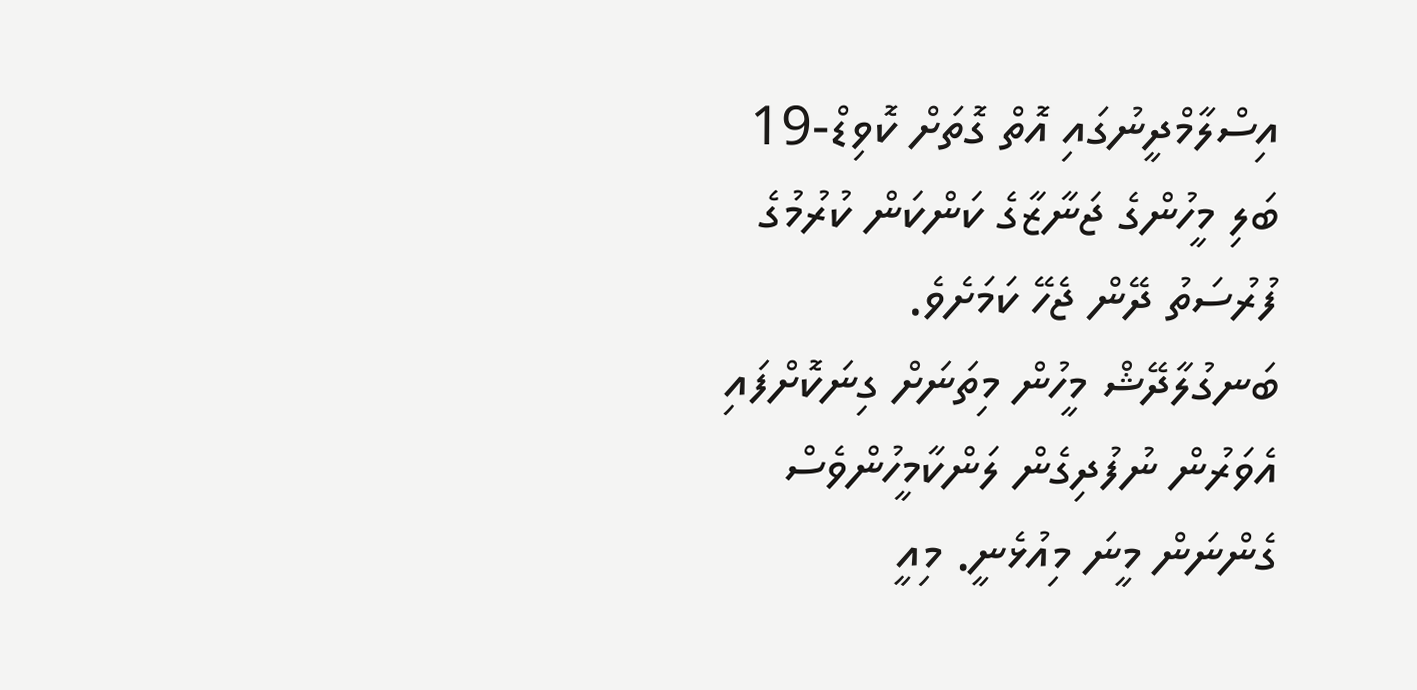އިސްލާމްދީނުގައި އޮތް ގޮތަށް ކޮވިޑް-19 ބަލި މީހުންގެ ޖަނާޒާގެ ކަންކަން ކުރުމުގެ ފުރުސަތު ދޭން ޖެހޭ ކަމަށެވެ.
ބަނގުލާދޭޝް މީހުން މިތަނަށް ގިނަކޮށްފައި އެވަރުން ނުފުދިގެން ލަންކާމީހުންވެސް ގެންނަން މީނަ މިއުޅެނީ. މިއީ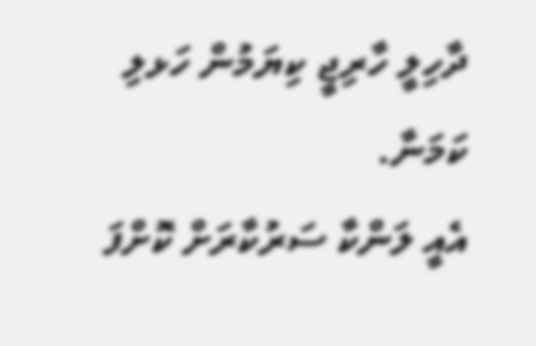ދާހިލީ ހާރިޖީ ކިޔަމުން ހަޅލި ކަމަނާ.
އެއީ ލަންކާ ސަރުކާރަށް ކޮށްފަ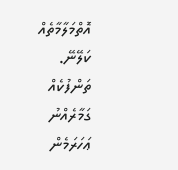އޮތްމަލާމާތެއް ކަލޭނޭ. ތަންފުކެއް ގަމާރެއްނު
ޢަހަރަމެން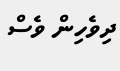ދިވެހިން ވެސް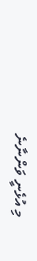މި އުޅެނީ ވަންނާނެ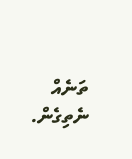ތަނެއް ނެތިގެން.